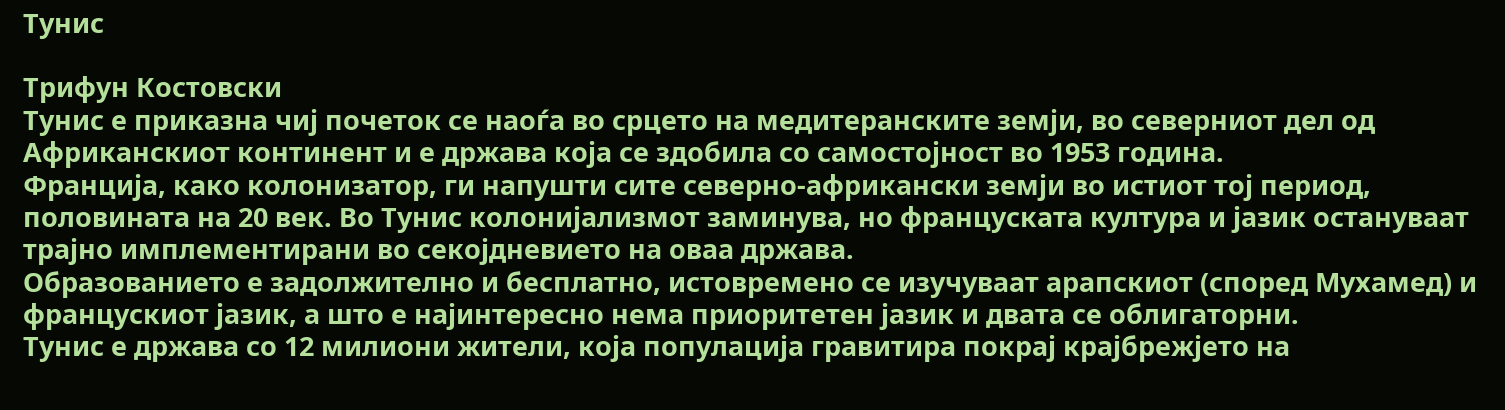Тунис

Трифун Костовски
Тунис е приказна чиј почеток се наоѓа во срцето на медитеранските земји, во северниот дел од Африканскиот континент и е држава која се здобила со самостојност во 1953 година.
Франција, како колонизатор, ги напушти сите северно-африкански земји во истиот тој период, половината на 20 век. Во Тунис колонијализмот заминува, но француската култура и јазик остануваат трајно имплементирани во секојдневието на оваа држава.
Образованието е задолжително и бесплатно, истовремено се изучуваат арапскиот (според Мухамед) и францускиот јазик, а што е најинтересно нема приоритетен јазик и двата се облигаторни.
Тунис е држава со 12 милиони жители, која популација гравитира покрај крајбрежјето на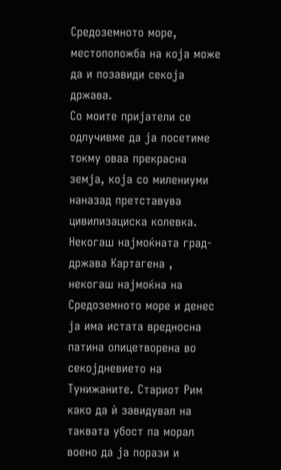Средоземното море, местоположба на која може да и позавиди секоја држава.
Со моите пријатели се одлучивме да ја посетиме токму оваа прекрасна земја, која со милениуми наназад претставува цивилизациска колевка.
Некогаш најмоќната град-држава Картагена , некогаш најмоќна на Средоземното море и денес ја има истата вредносна патина олицетворена во секојдневието на Тунижаните. Стариот Рим како да ѝ завидувал на таквата убост па морал воено да ја порази и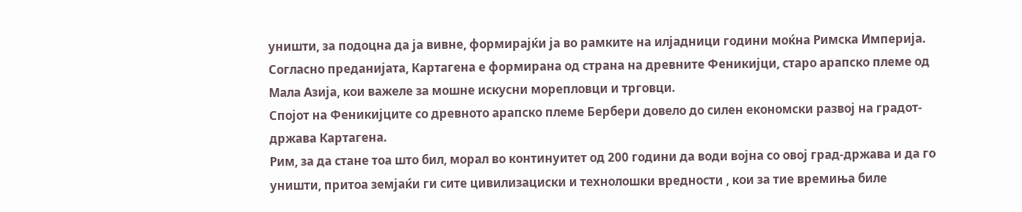уништи, за подоцна да ја вивне, формирајќи ја во рамките на илјадници години моќна Римска Империја.
Согласно преданијата, Картагена е формирана од страна на древните Феникијци, старо арапско племе од Мала Азија, кои важеле за мошне искусни морепловци и трговци.
Спојот на Феникијците со древното арапско племе Бербери довело до силен економски развој на градот-држава Картагена.
Рим, за да стане тоа што бил, морал во континуитет од 200 години да води војна со овој град-држава и да го уништи, притоа земјаќи ги сите цивилизациски и технолошки вредности , кои за тие времиња биле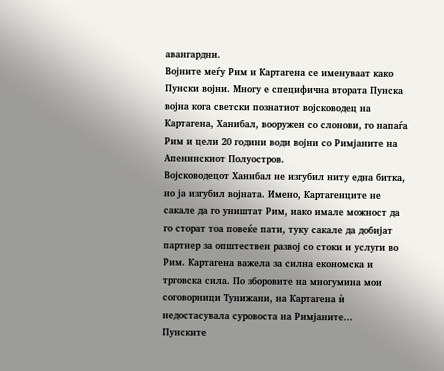авангардни.
Војните меѓу Рим и Картагена се именуваат како Пунски војни. Многу е специфична втората Пунска војна кога светски познатиот војсководец на Картагена, Ханибал, вооружен со слонови, го напаѓа Рим и цели 20 години води војни со Римјаните на Апенинскиот Полуостров.
Војсководецот Ханибал не изгубил ниту една битка, но ја изгубил војната. Имено, Картагенците не сакале да го уништат Рим, иако имале можност да го сторат тоа повеќе пати, туку сакале да добијат партнер за општествен развој со стоки и услуги во Рим. Картагена важела за силна економска и трговска сила. По зборовите на многумина мои соговорници Тунижани, на Картагена ѝ недостасувала суровоста на Римјаните…
Пунските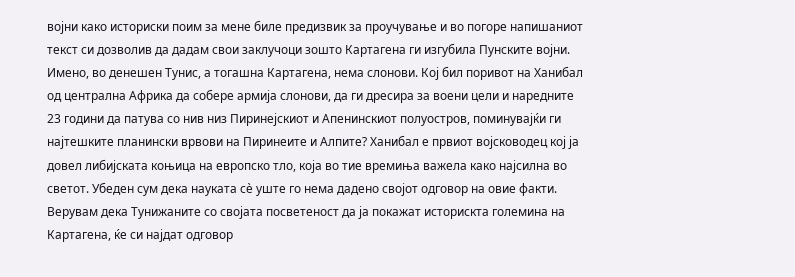војни како историски поим за мене биле предизвик за проучување и во погоре напишаниот текст си дозволив да дадам свои заклучоци зошто Картагена ги изгубила Пунските војни. Имено, во денешен Тунис, а тогашна Картагена, нема слонови. Кој бил поривот на Ханибал од централна Африка да собере армија слонови, да ги дресира за воени цели и наредните 23 години да патува со нив низ Пиринејскиот и Апенинскиот полуостров, поминувајќи ги најтешките планински врвови на Пиринеите и Алпите? Ханибал е првиот војсководец кој ја довел либијската коњица на европско тло, која во тие времиња важела како најсилна во светот. Убеден сум дека науката сѐ уште го нема дадено својот одговор на овие факти. Верувам дека Тунижаните со својата посветеност да ја покажат историскта големина на Картагена, ќе си најдат одговор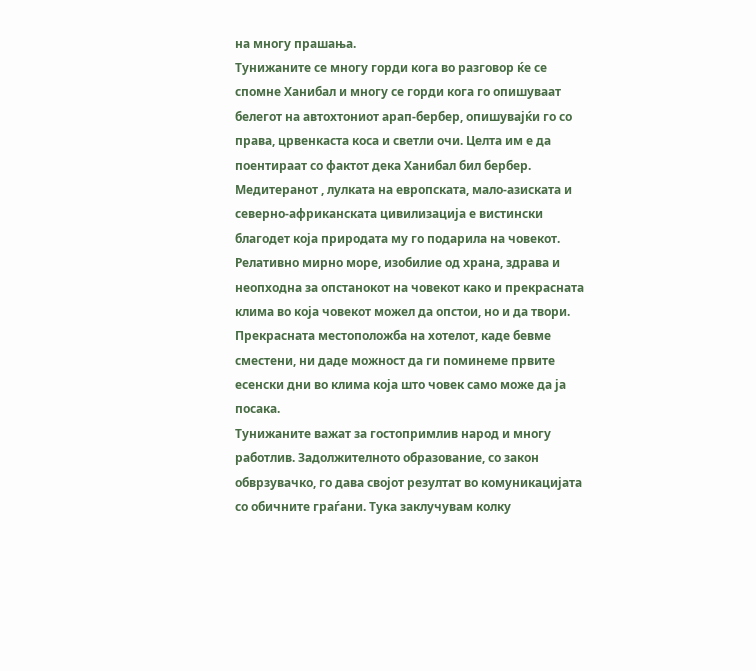на многу прашања.
Тунижаните се многу горди кога во разговор ќе се спомне Ханибал и многу се горди кога го опишуваат белегот на автохтониот арап-бербер, опишувајќи го со права, црвенкаста коса и светли очи. Целта им е да поентираат со фактот дека Ханибал бил бербер.
Медитеранот , лулката на европската, мало-азиската и северно-африканската цивилизација е вистински благодет која природата му го подарила на човекот.
Релативно мирно море, изобилие од храна, здрава и неопходна за опстанокот на човекот како и прекрасната клима во која човекот можел да опстои, но и да твори.
Прекрасната местоположба на хотелот, каде бевме сместени, ни даде можност да ги поминеме првите есенски дни во клима која што човек само може да ја посака.
Тунижаните важат за гостопримлив народ и многу работлив. Задолжителното образование, со закон обврзувачко, го дава својот резултат во комуникацијата со обичните граѓани. Тука заклучувам колку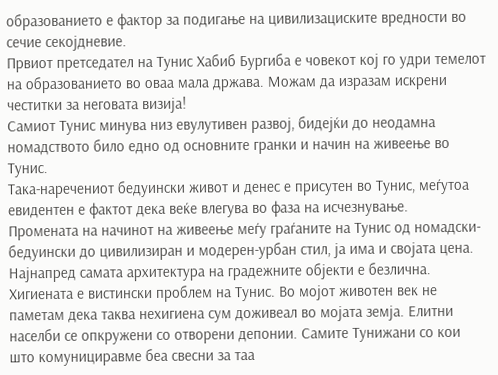образованието е фактор за подигање на цивилизациските вредности во сечие секојдневие.
Првиот претседател на Тунис Хабиб Бургиба е човекот кој го удри темелот на образованието во оваа мала држава. Можам да изразам искрени честитки за неговата визија!
Самиот Тунис минува низ евулутивен развој, бидејќи до неодамна номадството било едно од основните гранки и начин на живеење во Тунис.
Така-наречениот бедуински живот и денес е присутен во Тунис, меѓутоа евидентен е фактот дека веќе влегува во фаза на исчезнување.
Промената на начинот на живеење меѓу граѓаните на Тунис од номадски-бедуински до цивилизиран и модерен-урбан стил, ја има и својата цена. Најнапред самата архитектура на градежните објекти е безлична. Хигиената е вистински проблем на Тунис. Во мојот животен век не паметам дека таква нехигиена сум доживеал во мојата земја. Елитни населби се опкружени со отворени депонии. Самите Тунижани со кои што комунициравме беа свесни за таа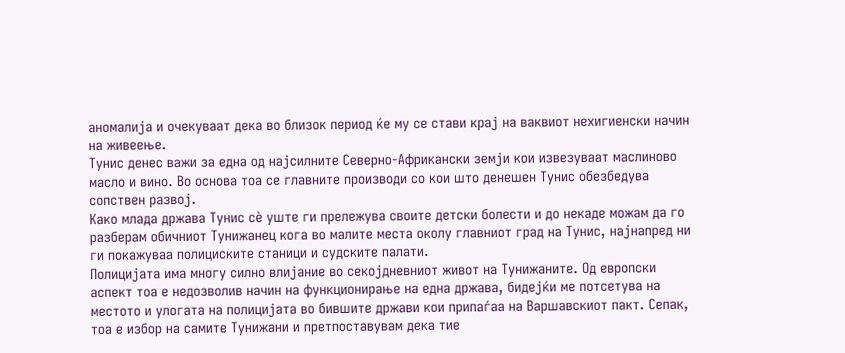аномалија и очекуваат дека во близок период ќе му се стави крај на ваквиот нехигиенски начин на живеење.
Тунис денес важи за една од најсилните Северно-Африкански земји кои извезуваат маслиново масло и вино. Во основа тоа се главните производи со кои што денешен Тунис обезбедува сопствен развој.
Како млада држава Тунис сѐ уште ги прележува своите детски болести и до некаде можам да го разберам обичниот Тунижанец кога во малите места околу главниот град на Тунис, најнапред ни ги покажуваа полициските станици и судските палати.
Полицијата има многу силно влијание во секојдневниот живот на Тунижаните. Од европски аспект тоа е недозволив начин на функционирање на една држава, бидејќи ме потсетува на местото и улогата на полицијата во бившите држави кои припаѓаа на Варшавскиот пакт. Сепак, тоа е избор на самите Тунижани и претпоставувам дека тие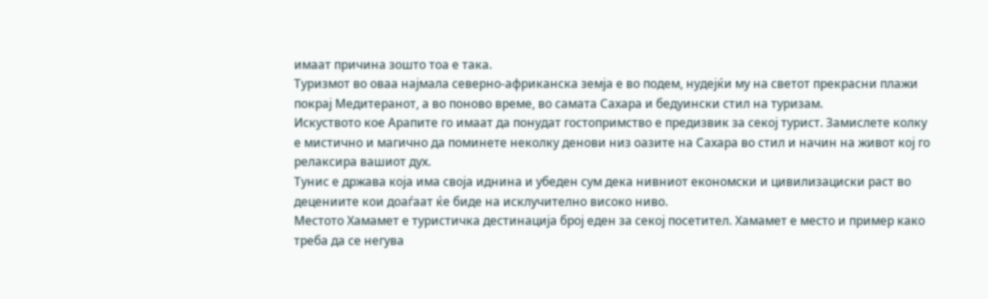имаат причина зошто тоа е така.
Туризмот во оваа најмала северно-африканска земја е во подем, нудејќи му на светот прекрасни плажи покрај Медитеранот, а во поново време, во самата Сахара и бедуински стил на туризам.
Искуството кое Арапите го имаат да понудат гостопримство е предизвик за секој турист. Замислете колку е мистично и магично да поминете неколку денови низ оазите на Сахара во стил и начин на живот кој го релаксира вашиот дух.
Тунис е држава која има своја иднина и убеден сум дека нивниот економски и цивилизациски раст во децениите кои доаѓаат ќе биде на исклучително високо ниво.
Местото Хамамет е туристичка дестинација број еден за секој посетител. Хамамет е место и пример како треба да се негува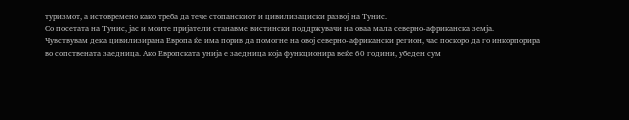туризмот, а истовремено како треба да тече стопанскиот и цивилизациски развој на Тунис.
Со посетата на Тунис, јас и моите пријатели станавме вистински поддржувачи на оваа мала северно-африканска земја.
Чувствувам дека цивилизирана Европа ќе има порив да помогне на овој северно-африкански регион, час поскоро да го инкорпорира во сопствената заедница. Ако Европската унија е заедница која функционира веќе 60 години, убеден сум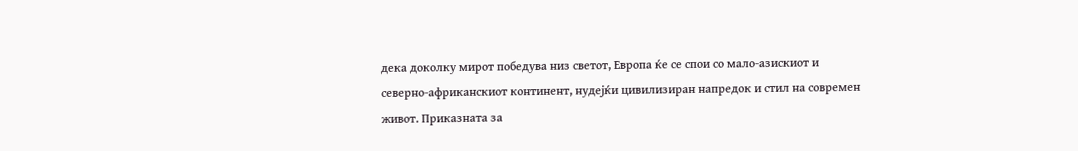дека доколку мирот победува низ светот, Европа ќе се спои со мало-азискиот и северно-африканскиот континент, нудејќи цивилизиран напредок и стил на современ живот. Приказната за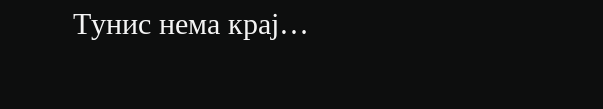Тунис нема крај…